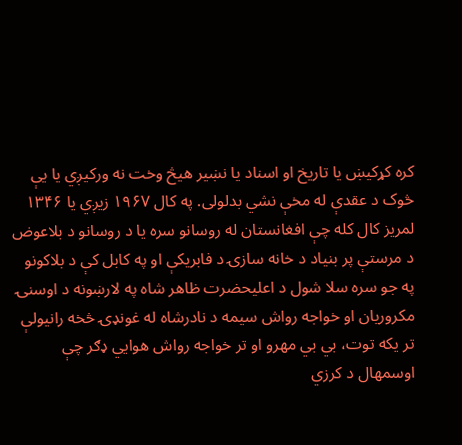کره کړکیښ یا تاریخ او اسناد یا نښیر هیڅ وخت نه ورکیږي یا یې څوک د عقدې له مخې نشي بدلولی. په کال ۱۹۶۷ زیږي یا ۱۳۴۶ لمریز کال کله چې افغانستان له روسانو سره یا د روسانو د بلاعوض د مرستې پر بنیاد د خانه سازۍ د فابریکې او په کابل کې د بلاکونو په جو سره سلا شول د اعلیحضرت ظاهر شاه په لارښونه د اوسنۍ مکروریان او خواجه رواش سیمه د نادرشاه له غونډۍ څخه رانیولې تر یکه توت، بي بي مهرو او تر خواجه رواش هوایي ډګر چې اوسمهال د کرزي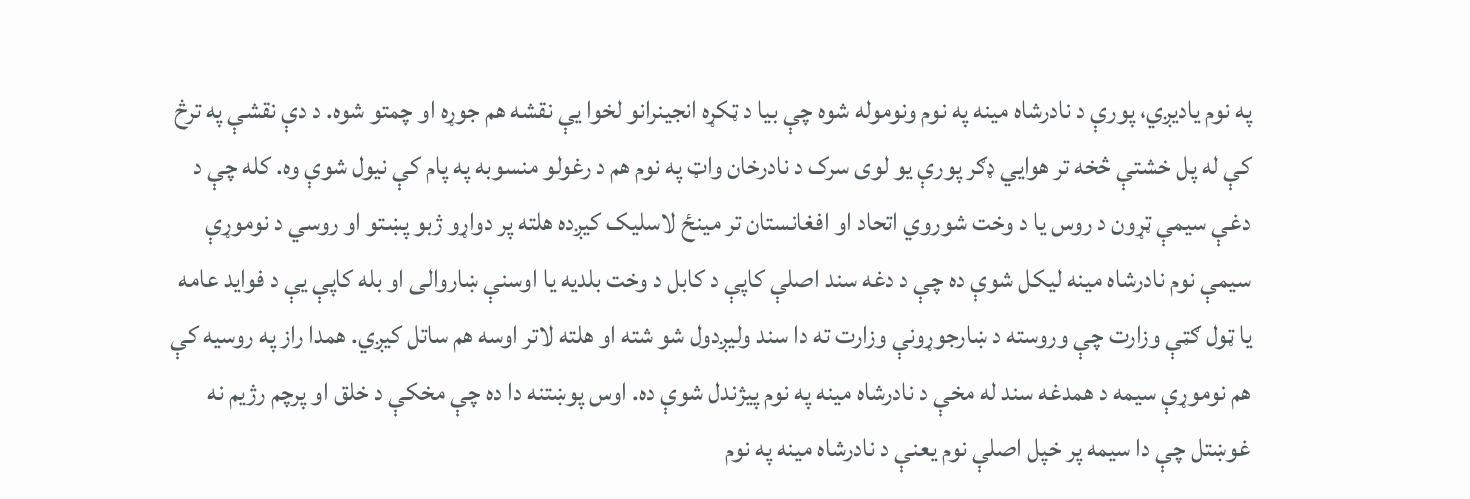په نوم یادیږي، پورې د نادرشاه مینه په نوم ونوموله شوه چې بیا د ټکړه انجینرانو لخوا یې نقشه هم جوړه او چمتو شوه. د دې نقشې په ترڅ کې له پل خشتې څخه تر هوایي ډګر پورې یو لوی سرک د نادرخان واټ په نوم هم د رغولو منسوبه په پام کې نیول شوې وه. کله چې د دغې سیمې ټړون د روس یا د وخت شوروي اتحاد او افغانستان تر مینځ لاسلیک کیږده هلته پر دواړو ژبو پښتو او روسي د نوموړې سیمې نوم نادرشاه مینه لیکل شوې ده چې د دغه سند اصلې کاپې د کابل د وخت بلدیه یا اوسنې ښاروالی او بله کاپې یې د فواید عامه یا ټول ګټې وزارت چې وروسته د ښارجوړونې وزارت ته دا سند ولیږدول شو شته او هلته لاتر اوسه هم ساتل کیږي. همدا راز په روسیه کې هم نوموړې سیمه د همدغه سند له مخې د نادرشاه مینه په نوم پیژندل شوې ده. اوس پوښتنه دا ده چې مخکې د خلق او پرچم رژیم نه غوښتل چې دا سیمه پر خپل اصلې نوم یعنې د نادرشاه مینه په نوم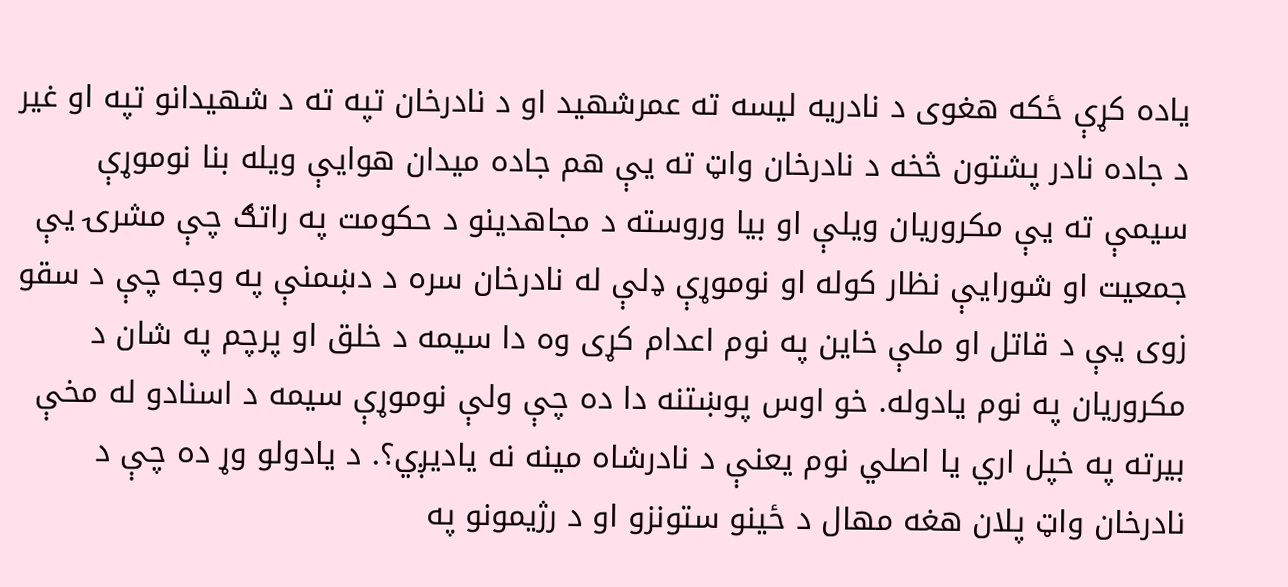یاده کړې ځکه هغوی د نادریه لیسه ته عمرشهید او د نادرخان تپه ته د شهیدانو تپه او غیر د جاده نادر پشتون څخه د نادرخان واټ ته یې هم جاده میدان هوایې ویله بنا نوموړې سیمې ته یې مکروریان ویلې او بیا وروسته د مجاهدینو د حکومت په راتګ چې مشرۍ یې جمعیت او شورایې نظار کوله او نوموړې ډلې له نادرخان سره د دښمنې په وجه چې د سقو زوی یې د قاتل او ملې خاین په نوم اعدام کړی وه دا سیمه د خلق او پرچم په شان د مکروریان په نوم یادوله. خو اوس پوښتنه دا ده چې ولې نوموړې سیمه د اسنادو له مخې بیرته په خپل اري یا اصلي نوم یعنې د نادرشاه مینه نه یادیږي؟. د یادولو وړ ده چې د نادرخان واټ پلان هغه مهال د ځینو ستونزو او د رژیمونو په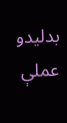بدلیدو عملې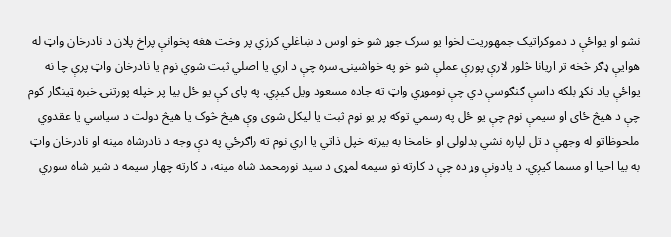نشو او یواځې د دموکراتیک جمهوریت لخوا یو سرک جوړ شو خو اوس د ښاغلي کرزي پر وخت هغه پخوانې پراخ پلان د نادرخان واټ له هوایې ډګر څخه تر اریانا څلور لارې پورې عملې شو خو په خواشینۍ سره چې د اري یا اصلي ثبت شوي نوم یا نادرخان واټ پرې چا نه یواځې یاد نکړ بلکه داسې ګنګوسې دي چې نوموړي واټ ته جاده مسعود ویل کیږي. په پای کې یو ځل بیا پر خپله پورتنۍ خبره ټینګار کوم چې د هیڅ ځای او سیمې نوم چې یو ځل په رسمي توکه پر یو نوم ثبت یا لیکل شوی وې هیڅ څوک یا هیڅ دولت د سیاسي یا عقدوي ملحوظاتو له وجهې د تل لپاره نشي بدلولی او خامخا به بیرته خپل ذاتي یا اري نوم ته راګرځي په دې وجه د نادرشاه مینه او نادرخان واټ به بیا احیا او مسما کیږي. د یادونې وړ ده چې د کارته نو سیمه لمړی د سید نورمحمد شاه مینه، د کارته چهار سیمه د شیر شاه سوري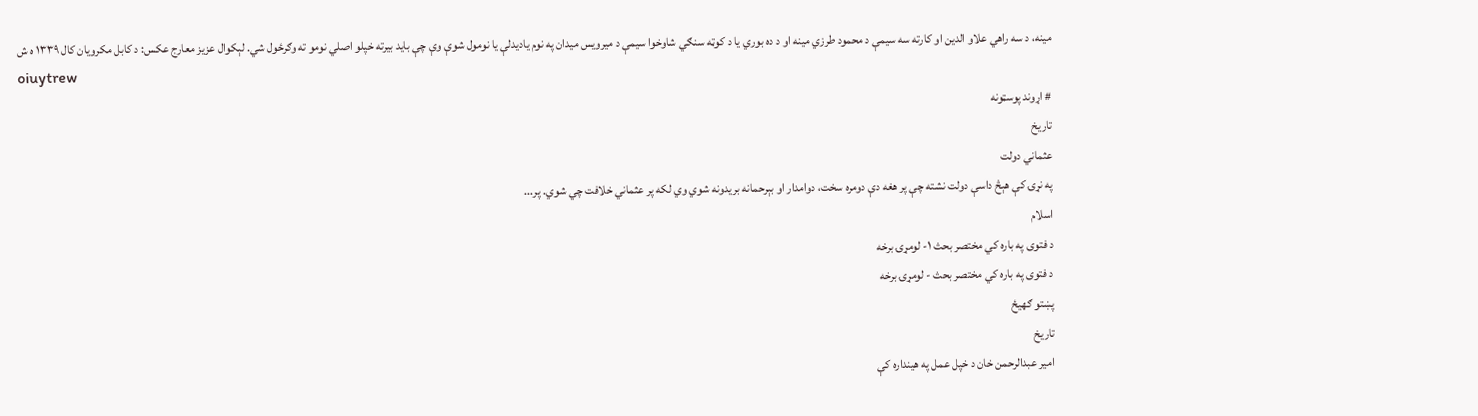مینه، د سه راهي علاو الدین او کارته سه سیمې د محمود طرزي مینه او د ده بوري یا د کوټه سنګي شاوخوا سیمې د میرویس میدان په نوم یادیدلې یا نومول شوې وې چې باید بیرته خپلو اصلي نومو ته وګرځول شي. لېکوال عزیز معارج عکس: د کابل مکرویان کال ۱۳۳۹ ه ش
oiuytrew
# اړوند پوسټونه
تاریخ
عثماني دولت
په نړۍ کې هېڅ داسې دولت نشته چې پر هغه دې دومره سخت، دوامدار او بېرحمانه بریدونه شوي وي لکه پر عثماني خلافت چي شوي. پر...
اسلام
د فتوی په باره کي مختصر بحث ١- لومړۍ برخه
د فتوی په باره کي مختصر بحث - لومړۍ برخه
پښتو ګهيځ
تاریخ
امیر عبدالرحمن خان د خپل عمل په هینداره کې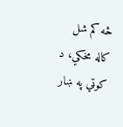څه کم شل کاله مخکي، د کوټي په ښار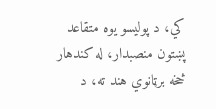کي، د پولیسو یوه متقاعد پښتون منصبدار، له کندهار څخه برټانوي هند ته، د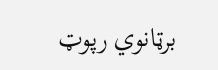برټانوي رپوټ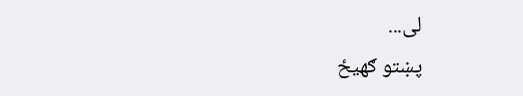لی...
پښتو ګهيځ